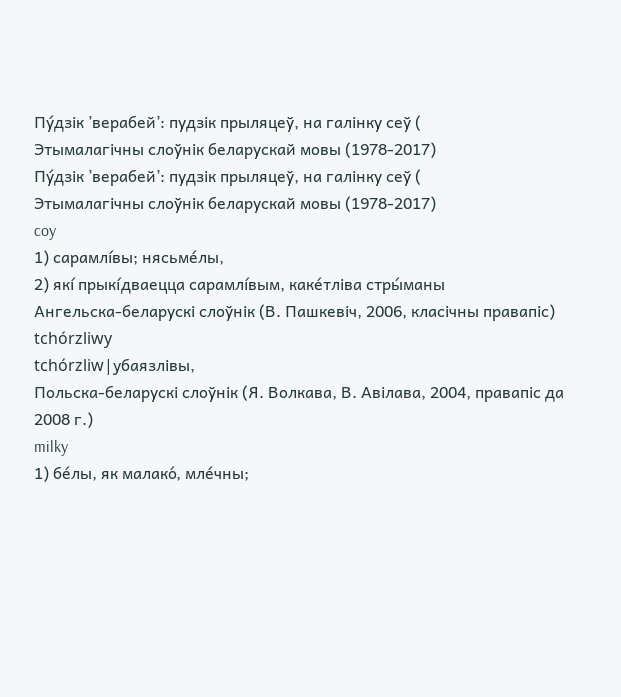Пу́дзік ’верабей’: пудзік прыляцеў, на галінку сеў (
Этымалагічны слоўнік беларускай мовы (1978-2017)
Пу́дзік ’верабей’: пудзік прыляцеў, на галінку сеў (
Этымалагічны слоўнік беларускай мовы (1978-2017)
coy
1) сарамлі́вы; нясьме́лы,
2) які́ прыкі́дваецца сарамлі́вым, каке́тліва стры́маны
Ангельска-беларускі слоўнік (В. Пашкевіч, 2006, класічны правапіс)
tchórzliwy
tchórzliw|yбаязлівы,
Польска-беларускі слоўнік (Я. Волкава, В. Авілава, 2004, правапіс да 2008 г.)
milky
1) бе́лы, як малако́, мле́чны;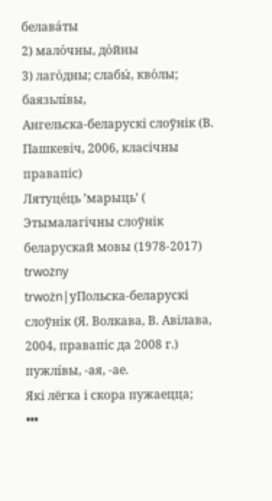белава́ты
2) мало́чны, до́йны
3) лаго́дны; слабы́, кво́лы; баязьлі́вы,
Ангельска-беларускі слоўнік (В. Пашкевіч, 2006, класічны правапіс)
Лятуце́ць ’марыць’ (
Этымалагічны слоўнік беларускай мовы (1978-2017)
trwożny
trwożn|yПольска-беларускі слоўнік (Я. Волкава, В. Авілава, 2004, правапіс да 2008 г.)
пужлі́вы, ‑ая, ‑ае.
Які лёгка і скора пужаецца;
•••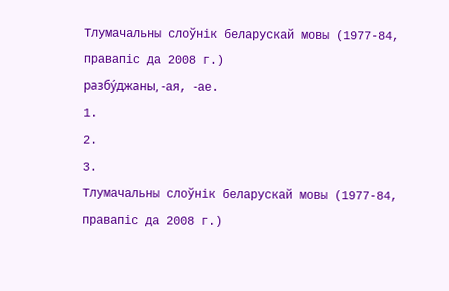Тлумачальны слоўнік беларускай мовы (1977-84, правапіс да 2008 г.)
разбу́джаны, ‑ая, ‑ае.
1.
2.
3.
Тлумачальны слоўнік беларускай мовы (1977-84, правапіс да 2008 г.)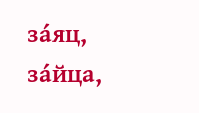за́яц, за́йца,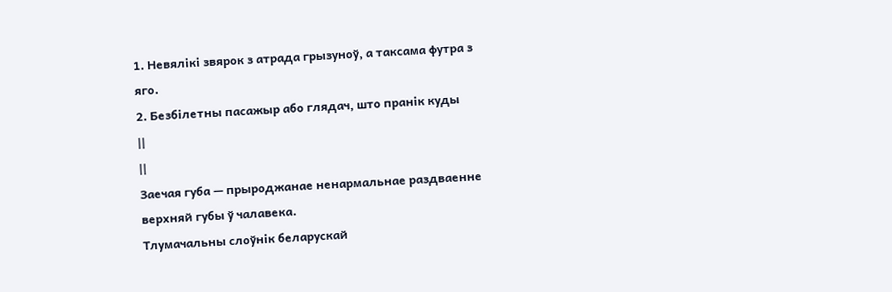1. Невялікі звярок з атрада грызуноў, а таксама футра з яго.
2. Безбілетны пасажыр або глядач, што пранік куды
||
||
Заечая губа — прыроджанае ненармальнае раздваенне верхняй губы ў чалавека.
Тлумачальны слоўнік беларускай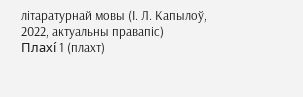літаратурнай мовы (І. Л. Капылоў, 2022, актуальны правапіс)
Плахі́ 1 (плахт)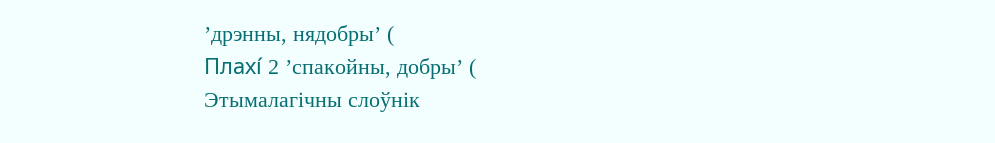’дрэнны, нядобры’ (
Плахі́ 2 ’спакойны, добры’ (
Этымалагічны слоўнік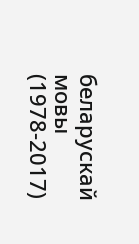беларускай мовы (1978-2017)